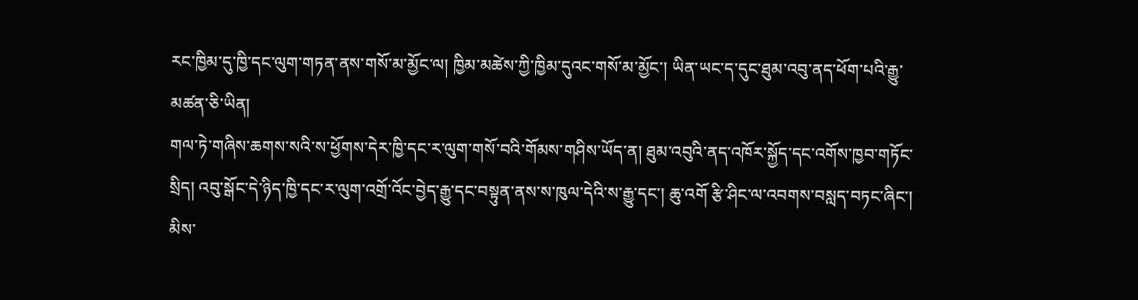རང་ཁྱིམ་དུ་ཁྱི་དང་ལུག་གཏན་ནས་གསོ་མ་མྱོང་ལ། ཁྱིམ་མཚེས་ཀྱི་ཁྱིམ་དུའང་གསོ་མ་མྱོང་། ཡིན་ཡང་ད་དུང་ཐུམ་འབུ་ནད་ཕོག་པའི་རྒྱུ་མཚན་ཅི་ཡིན།
གལ་ཏེ་གཞིས་ཆགས་སའི་ས་ཕྱོགས་དེར་ཁྱི་དང་ར་ལུག་གསོ་བའི་གོམས་གཤིས་ཡོད་ན། ཐུམ་འབུའི་ནད་འཁོར་སྐྱོད་དང་འགོས་ཁྱབ་གཏོང་སྲིད། འབུ་སྒོང་དེ་ཉིད་ཁྱི་དང་ར་ལུག་འགྲོ་འོང་བྱེད་རྒྱུ་དང་བསྟུན་ནས་ས་ཁུལ་དེའི་ས་རྒྱུ་དང་། ཆུ་འགོ རྩི་ཤིང་ལ་འབགས་བསླད་བཏང་ཞིང་། མིས་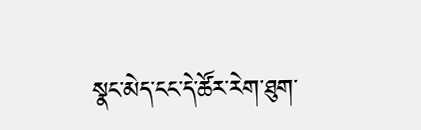སྣང་མེད་ངང་དེ་ཚོར་རེག་ཐུག་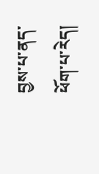བྱས་པ་ནད་ཕོག་པ་རེད།